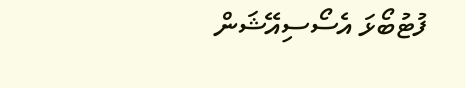ފުޓުބޯޅަ އެސޯސިއޭޝަން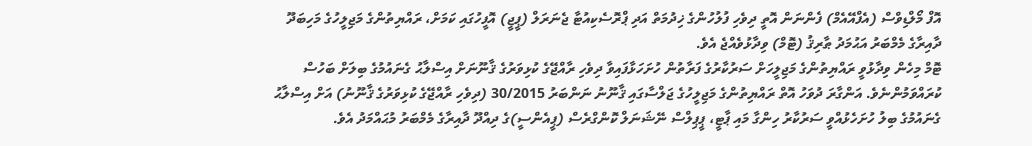އޮފް މޯލްޑިވްސް (އެފްއޭއެމް) ފެންނަން އޮތީ ދިވެހި ފުލުހުންގެ ޚިދުމަތް އަދި ޕްރޮސެކިއުޓާ ޖެނަރަލް (ޕީޖީ) އޮފީހުގައި ކަމަށް، ރައްޔިތުންގެ މަޖިލީހުގެ މަހިބަދޫ ދާއިރާގެ މެމްބަރު އަޙުމަދު ޠާރިޤު (ޓޮމް) ވިދާޅުވެއްޖެ އެވެ.
ޓޮމް މިހެން ވިދާޅުވީ ރައްޔިތުންގެ މަޖިލީހަށް ސަރުކާރުގެ ފަރާތުން ހުށަހަޅާފައިވާ ދިވެހި ރާއްޖޭގެ ކުޅިވަރުގެ ޤާނޫނަށް އިސްލާޙު ގެނައުމުގެ ބިލަށް ބަހުސް ކުރައްވަމުންނެވެ. އަންގާރަ ދުވަހު އޮތް ރައްޔިތުންގެ މަޖިލީހުގެ ޖަލްސާގައި ޤާނޫނު ނަންބަރު 30/2015 (ދިވެހި ރާއްޖޭގެ ކުޅިވަރުގެ ޤާނޫނު) އަށް އިސްލާޙު ގެނައުމުގެ ބިލު ހުށަހެޅުއްވީ ސަރުކާރު ހިންގާ މައި ޕާޓީ، ޕީޕިލްސް ނޭޝަނަލް ކޮންގްރެސް (ޕީއެންސީ)ގެ ދިއްދޫ ދާއިރާގެ މެމްބަރު މުޙައްމަދު އެވެ.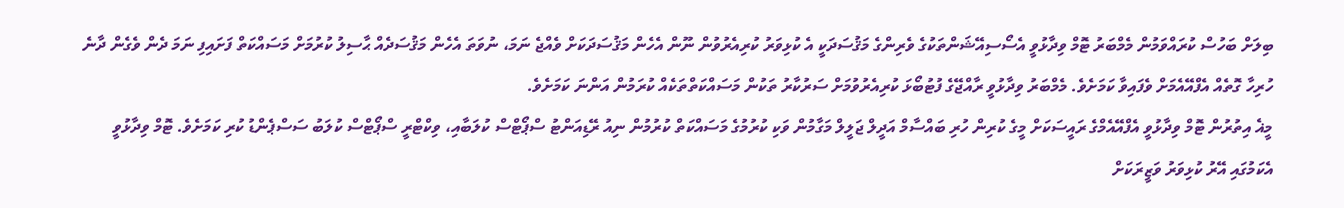ބިލަށް ބަހުސް ކުރައްވަމުން މެމްބަރު ޓޮމް ވިދާޅުވީ އެސޯސިއޭޝަންތަކުގެ ވެރިންގެ މަޤުސަދަކީ އެ ކުޅިވަރު ކުރިއެރުވުން ނޫން އެހެން މަޤުސަދަކަށް ވެއްޖެ ނަމަ، ނުވަތަ އެހެން މަޤުސަދެއް ޙާސިލު ކުރުމަށް މަސައްކަތް ފަށައިފި ނަމަ ދެން ވެގެން ދާނެ ހުރިހާ ގޮތެއް އެފްއޭއެމަށް ވެފައިވާ ކަމަށެވެ. މެމްބަރު ވިދާޅުވީ ރާއްޖޭގެ ފުޓުބޯޅަ ކުރިއެރުވުމަށް ސަރުކާރު ތަކުން މަސައްކަތްތަކެއް ކުރަމުން އަންނަ ކަމަށެވެ.
މީޣެ އިތުރުން ޓޮމް ވިދާޅުވީ އެފްއޭއެމްގެ ރައީސަކަށް މީގެ ކުރިން ހުރި ބައްސާމް އަދީލް ޖަލީލް މަގާމުން ވަކި ކުރުމުގެ މަސައްކަތް ކުރުމުން ނިއު ރޭޑިއަންޓު ސްޕޯޓްސް ކުލަބާއި، ވިކްޓްރީ ސްޕޯޓްސް ކުލަބު ސަސްޕެންޑު ކުރި ކަމަށެވެ. ޓޮމް ވިދާޅުވީ އެކަމުގައި އޭރު ކުޅިވަރު ވަޒީރަކަށް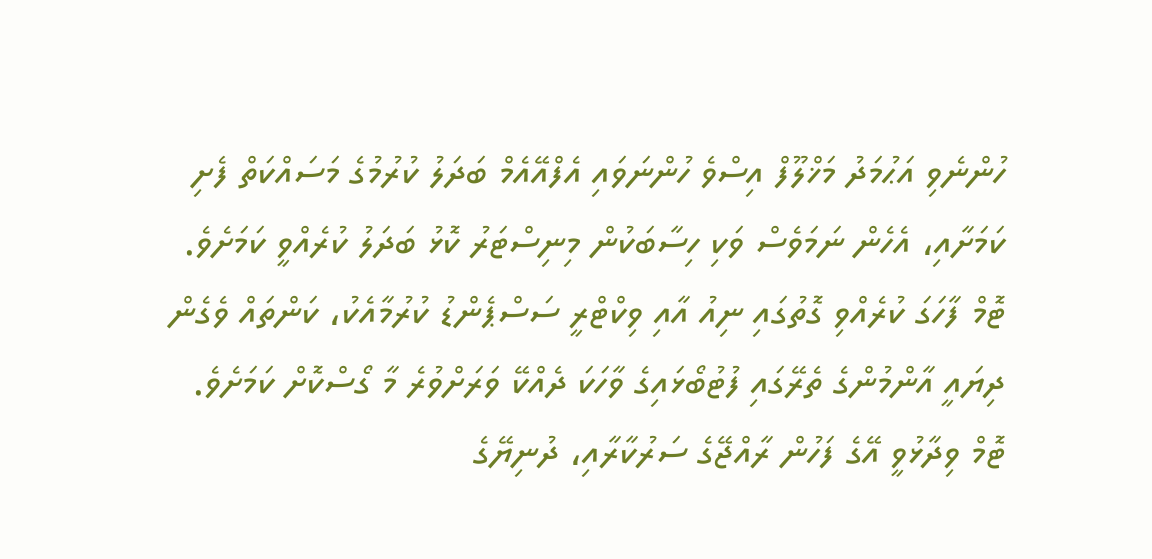ހުންނެވި އަޙުމަދު މަޚްލޫފް އިސްވެ ހުންނަވައި އެފްއޭއެމް ބަދަލު ކުރުމުގެ މަސައްކަތް ފެށި ކަމަށާއި، އެހެން ނަމަވެސް ވަކި ހިސާބަކުން މިނިސްޓަރު ކޮޅު ބަދަލު ކުރެއްވީ ކަމަށެވެ. ޓޮމް ފާހަގަ ކުރެއްވި ގޮތުގައި ނިއު އާއި ވިކްޓްރީ ސަސްޕެންޑު ކުރުމާއެކު، ކަންތައް ވެގެން ދިޔައީ އާންމުންގެ ތެރޭގައި ފުޓުބޯޅައިގެ ވާހަކަ ދެއްކޭ ވަރަށްވުރެ މާ ގޯސްކޮށް ކަމަށެވެ.
ޓޮމް ވިދާޅުވީ އޭގެ ފަހުން ރާއްޖޭގެ ސަރުކާރާއި، ދުނިޔޭގެ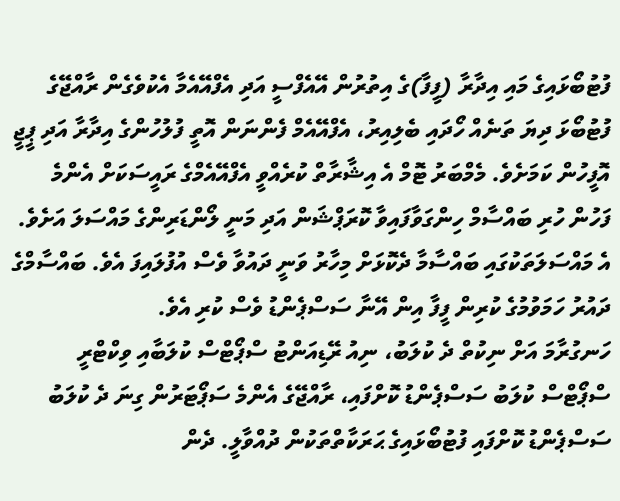ފުޓުބޯޅައިގެ މައި އިދާރާ (ފީފާ)ގެ އިތުރުން އޭއެފްސީ އަދި އެފްއޭއެމާ އެކުވެގެން ރާއްޖޭގެ ފުޓުބޯޅަ ދިޔަ ތަނެއް ހޯދައި ބެލިއިރު، އެފްއޭއެމް ފެންނަން އޮތީ ފުލުހުންގެ އިދާރާ އަދި ޕީޖީ އޮފީހުން ކަމަށެވެ. މެމްބަރު ޓޮމް އެ އިޝާރާތް ކުރެއްވީ އެފްއޭއެމްގެ ރައީސަކަށް އެންމެ ފަހުން ހުރި ބައްސާމް ހިންގަވާފައިވާ ކޮރަޕްޝަން އަދި މަނީ ލޯންޑަރިންގެ މައްސަލަ އަށެވެ. އެ މައްސަލަތަކުގައި ބައްސާމާ ދެކޮޅަށް މިހާރު ވަނީ ދައުވާ ވެސް އުފުލައިފަ އެވެ. ބައްސާމްގެ ދައުރު ހަމަވުމުގެ ކުރިން ފީފާ އިން އޭނާ ސަސްޕެންޑު ވެސް ކުރި އެވެ.
ހަނގުރާމަ އަށް ނިކުތް ދެ ކުލަބު، ނިއު ރޭޑިއަންޓު ސްޕޯޓްސް ކުލަބާއި ވިކްޓްރީ ސްޕޯޓްސް ކުލަބު ސަސްޕެންޑު ކޮށްފައި، ރާއްޖޭގެ އެންމެ ސަޕޯޓަރުން ގިނަ ދެ ކުލަބު ސަސްޕެންޑު ކޮށްފައި ފުޓުބޯޅައިގެ ޙަރަކާތްތަކުން ދުއްވާލީ. ދެން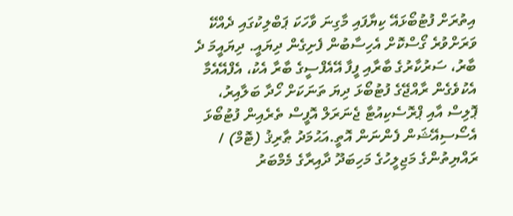އިތުރަށް ފުޓުބޯޅައޭ ކިޔާފައި މާގިނަ ވާހަކަ ޕަބްލިކުގައި ދެއްކޭ ވަރަށްވުރެ ގޯސްކޮށް އެހިސާބުން ފެށިގެން ދިޔައީ. ދިޔައީމަ ދެ ބާރު، ސަރުކާރުގެ ބާރާއި ފީފާ އޭއެފްސީގެ ބާރާ އެކު، އެފްއޭއެމާ އެކުވެގެން ރާއްޖޭގެ ފުޓުބޯޅަ ދިޔަ ތަނަކަށް ހޯދާ ބަލާއިރު، ޕޮލިސް އާއި ޕްރޮސެކިއުޓާ ޖެނަރަލް އޮފީސް ތެރެއިން ފުޓުބޯޅަ އެސޯސިއޭޝަން ފެންނަން އޮތީ.އަޙުމަދު ޠާރިޤު (ޓޮމް) / ރައްޔިތުންގެ މަޖިލީހުގެ މަހިބަދޫ ދާއިރާގެ މެމްބަރު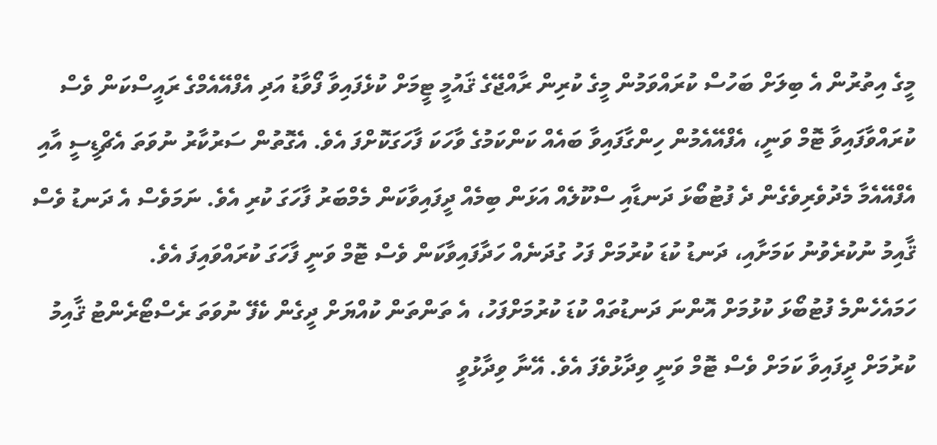މީގެ އިތުރުން އެ ބިލަށް ބަހުސް ކުރައްވަމުން މީގެ ކުރިން ރާއްޖޭގެ ޤައުމީ ޓީމަށް ކުޅެފައިވާ ފޯވާޑު އަދި އެފްއޭއެމްގެ ރައީސްކަން ވެސް ކުރައްވާފައިވާ ޓޮމް ވަނީ، އެފްއޭއެމުން ހިންގާފައިވާ ބައެއް ކަންކަމުގެ ވާހަކަ ފާހަގަކޮށްފަ އެވެ. އެގޮތުން ސަރުކާރު ނުވަތަ އެޗްޑީސީ އާއި އެފްއޭއެމާ މެދުވެރިވެގެން ދެ ފުޓުބޯޅަ ދަނޑާއި ސްކޫލެއް އަޅަން ބިމެއް ދީފައިވާކަން މެމްބަރު ފާހަގަ ކުރި އެވެ. ނަމަވެސް އެ ދަނޑު ވެސް ޤާއިމު ނުކުރެވުނު ކަމަށާއި، ދަނޑު ކުޑަ ކުރުމަށް ފަހު ގުދަނެއް ހަދާފައިވާކަން ވެސް ޓޮމް ވަނީ ފާހަގަ ކުރައްވައިފަ އެވެ.
ހަމައެހެންމެ ފުޓުބޯޅަ ކުޅުމަށް އޮންނަ ދަނޑުތައް ކުޑަ ކުރުމަށްފަހު، އެ ތަންތަން ކުއްޔަށް ދީގެން ކެފޭ ނުވަތަ ރެސްޓޯރެންޓު ޤާއިމު ކުރުމަށް ދީފައިވާ ކަމަށް ވެސް ޓޮމް ވަނީ ވިދާޅުވެފަ އެވެ. އޭނާ ވިދާޅުވީ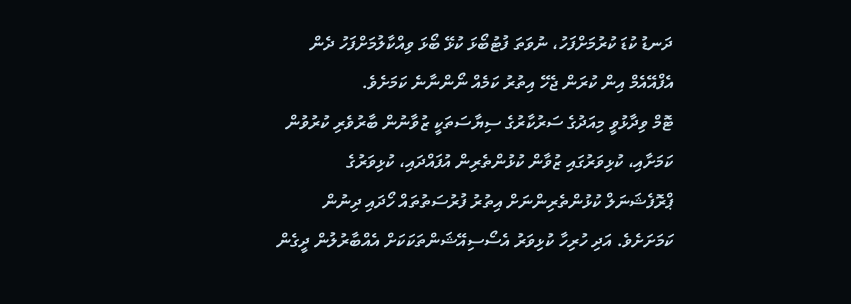ދަނޑު ކުޑަ ކުރުމަށްފަހު، ނުވަތަ ފުޓުބޯޅަ ކުޅޭ ބޯޅަ ވިއްކާލުމަށްފަހު ދެން އެފްއޭއެމް އިން ކުރަން ޖެހޭ އިތުރު ކަމެއް ނޯންނާނެ ކަމަށެވެ.
ޓޮމް ވިދާޅުވީ މިއަދުގެ ސަރުކާރުގެ ސިޔާސަތަކީ ޒުވާނުން ބާރުވެރި ކުރުވުން ކަމަށާއި، ކުޅިވަރުގައި ޒުވާން ކުޅުންތެރިން އުފައްދައި، ކުޅިވަރުގެ ޕްރޮފެޝަނަލް ކުޅުންތެރިންނަށް އިތުރު ފުރުސަތުތައް ހޯދައި ދިނުން ކަމަށަށެވެ. އަދި ހުރިހާ ކުޅިވަރު އެސޯސިއޭޝަންތަކަކަށް އެއްބާރުލުން ދީގެން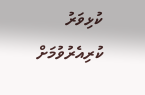ކުޅިވަރު ކުރިއެރުވުމަށް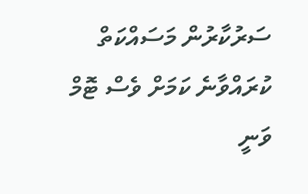ސަރުކާރުން މަސައްކަތް ކުރައްވާނެ ކަމަށް ވެސް ޓޮމް ވަނީ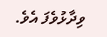ވިދާޅުވެފަ އެވެ.